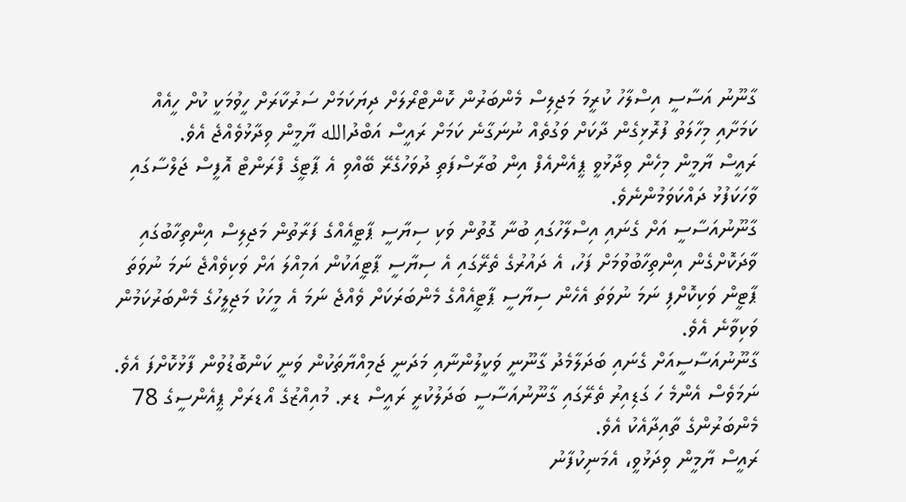ގާނޫނު އަސާސީ އިސްލާހު ކުރީމަ މަޖިލިސް މެންބަރުން ކޮންޓްރޯލަށް ދިޔަކަމަށް ސަރުކާރަށް ހީވުމަކީ ކުށް ހީއެއް ކަމަށާއި މިހާލަތު ފުރޮޅިގެން ދާކަށް ވަގުތެއް ނުނަގާނެ ކަމަށް ރައީސް އަބްދުالله ޔާމީން ވިދާޅުވެއްޖެ އެވެ.
ރައީސް ޔާމީން މިހެން ވިދާޅުވީ ޕީއެންއެފް އިން ބުރާސްފަތި ދުވަހުގެރޭ ބޭއްވި އެ ޕާޓީގެ ފްރަންޓް އޮފީސް ޖަލްސާގައި ވާހަކަފުޅު ދައްކަވަމުންނެވެ.
ގާނޫނުއަސާސީ އަށް ގެނައި އިސްލާހުގައި ބުނާ ގޮތުން ވަކި ސިޔާސީ ޕާޓީއެއްގެ ފަރާތުން މަޖިލިސް އިންތިހާބުގައި ވާދަކޮށްގެން އިންތިހާބުވުމަށް ފަހު، އެ ދައުރުގެ ތެރޭގައި އެ ސިޔާސީ ޕާޓީއަކުން އަމިއްލަ އަށް ވަކިވެއްޖެ ނަމަ ނުވަތަ ޕާޓީން ވަކިކޮށްފި ނަމަ ނުވަތަ އެހެން ސިޔާސީ ޕާޓީއެއްގެ މެންބަރަކަށް ވެއްޖެ ނަމަ އެ މީހަކު މަޖިލީހުގެ މެންބަރުކަމުން ވަކިވާނެ އެވެ.
ގާނޫނުއަސާސީއަށް ގެނައި ބަދަލާމެދު ގާނޫނީ ވަކީލުންނާއި މަދަނީ ޖަމިއްޔާތަކުން ވަނީ ކަންބޮޑުވުން ފާޅުކޮށްފަ އެވެ. ނަމަވެސް އެންމެ ހަ ގަޑިއިރު ތެރޭގައި ގާނޫނުއަސާސީ ބަދަލުކުރީ ރައީސް ޑރ. މުއިއްޒުގެ އޯޑރަށް ޕީއެންސީގެ 78 މެންބަރުންގެ ތާއިދާއެކު އެވެ.
ރައީސް ޔާމީން ވިދަޅުވީ، އެމަނިކުފާނު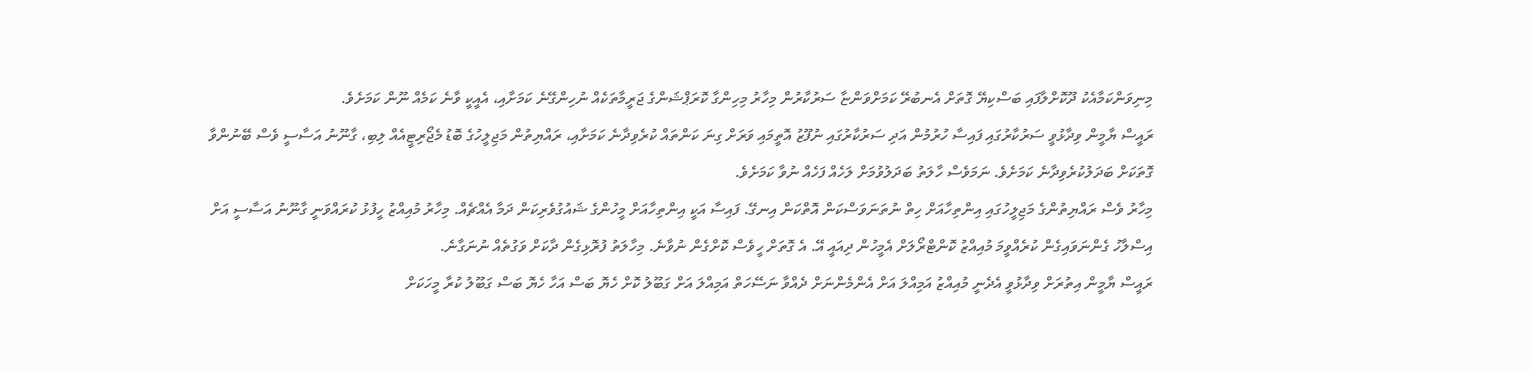މިނިވަންކަމާއެކު ދޫކޮށްލާފައި ބަސްކިޔޭ ގޮތަށް އެނބުރޭ ކަމަށްވަންޏާ ސަރުކާރުން މިހާރު މިހިންގާ ކޮރަޕްޝަންގެ ޖަރީމާތަކެއް ނުހިންގޭނެ ކަމަށާއި، އެއީކީ ވާނެ ކަމެއް ނޫން ކަމަށެވެ.
ރައީސް ޔާމީން ވިދާޅުވީ ސަރުކާރުގައި ފައިސާ ހުރުމުން އަދި ސަރުކާރުގައި ނުފޫޒު އޮތީމައި ވަރަށް ގިނަ ކަންތައް ކުރެވިދާނެ ކަމަށާއި، ރައްޔިތުން މަޖިލީހުގެ ބޮޑު މެޖޯރިޓީއެއް ލިބި، ގާނޫނު އަސާސީ ވެސް ބޭނުންވާ ގޮތަކަށް ބަދަލުކުރެވިދާނެ ކަމަށެވެ. ނަމަވެސް ހާލަތު ބަދަލުވުމަށް ލަހެއް ފަހެއް ނުވާ ކަމަށެވެ.
މިހާރު ވެސް ރައްޔިތުންގެ މަޖިލީހުގައި އިންތިހާއަށް ހިތް ނުތަނަވަސްކަން އޮތްކަން އިނގޭ. ފައިސާ އަކީ އިންތިހާއަށް މީހުންގެ ޝައުގުވެރިކަން ދަމާ އެއްޗެއް. މިހާރު މުއިއްޒު ހީފުޅު ކުރައްވަނީ ގާނޫނު އަސާސީ އަށް އިސްލާހު ގެންނަވައިގެން ކުރެއްވީމަ މުއިއްޒު ކޮންޓްރޯލަށް އެމީހުން ދިއައީ އޭ. އެ ގޮތަށް ހީވެސް ކޮށްގެން ނުވާނެ. މިހާލަތު ފުރޮޅިގެން ދާކަށް ވަގުތެއް ނުނަގާނެ.
ރައީސް ޔާމީން އިތުރަށް ވިދާޅުވީ އެދެނީ މުއިއްޒު އަމިއްލަ އަށް އެންމެންނަށް ދެއްވާ ނަސޭހަތް އަމިއްލަ އަށް ގަބޫލު ކޮށް ހެޔޮ ބަސް އަހާ ހެޔޮ ބަސް ގަބޫލު ކުރާ މީހަކަށް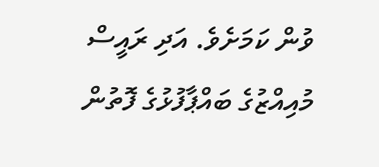ވުން ކަމަށެވެ. އަދި ރައީސް މުއިއްޒުގެ ބައްޕާފުޅުގެ ފޮތުން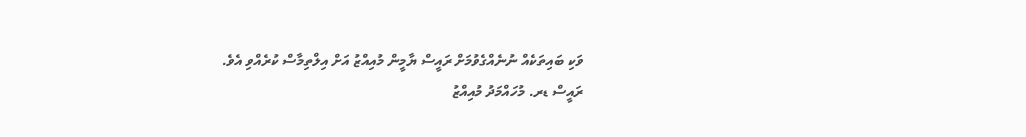ވަކި ބައިތަކެއް ނުނެއްގެވުމަށް ރައީސް ޔާމީން މުއިއްޒު އަށް އިލްތިމާސް ކުރެއްވި އެވެ.
ރައީސް ޑރ. މުހައްމަދު މުއިއްޒު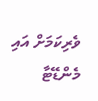ވެރިކަމަށް އައި މެންޑޭޓާ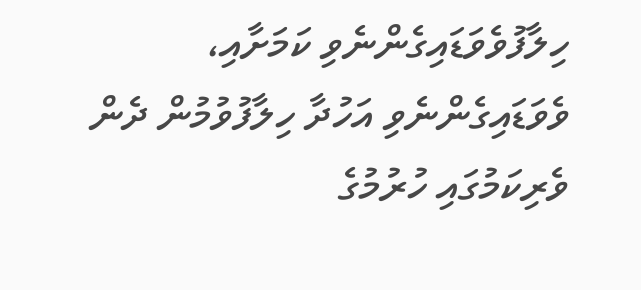ހިލާފުވެވަޑައިގެންނެވި ކަމަށާއި، ވެވަޑައިގެންނެވި އަހުދާ ހިލާފުވުމުން ދެން ވެރިކަމުގައި ހުރުމުގެ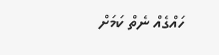ހައްގެއް ނެތް ކަމަށް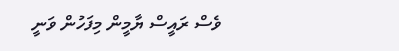ވެސް ރައީސް ޔާމީން މިފަހުން ވަނީ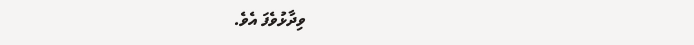ވިދާޅުވެފަ އެވެ.